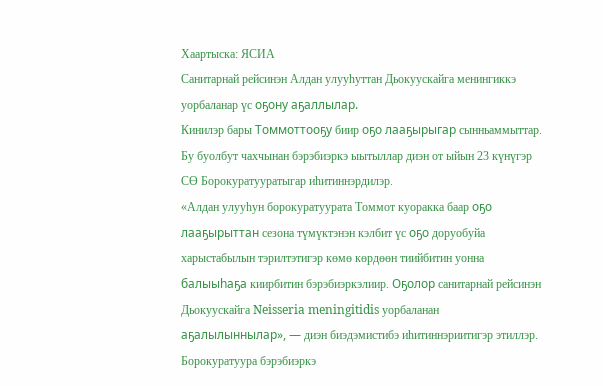Хаартыска: ЯСИА
Санитарнай рейсинэн Алдан улууһуттан Дьокуускайга менингиккэ уорбаланар үс оҕону аҕаллылар.
Кинилэр бары Томмоттооҕу биир оҕо лааҕырыгар сынньаммыттар. Бу буолбут чахчынан бэрэбиэркэ ыытыллар диэн от ыйын 23 күнүгэр СӨ Борокуратууратыгар иһитиннэрдилэр.
«Алдан улууһун борокуратуурата Томмот куоракка баар оҕо лааҕырыттан сезона түмүктэнэн кэлбит үс оҕо доруобуйа харыстабылын тэрилтэтигэр көмө көрдөөн тиийбитин уонна балыыһаҕа киирбитин бэрэбиэркэлиир. Оҕолор санитарнай рейсинэн Дьокуускайга Neisseria meningitidis уорбаланан аҕалылыннылар», — диэн биэдэмистибэ иһитиннэриитигэр этиллэр.
Борокуратуура бэрэбиэркэ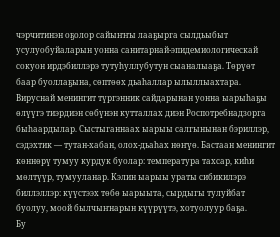чэрчитинэн оҕолор сайыҥҥы лааҕырга сылдьыбыт усулуобуйаларын уонна санитарнай-эпидемиологическай сокуон ирдэбиллэрэ тутуһуллубутун сыаналыаҕа. Төрүөт баар буоллаҕына, сөптөөх дьаһаллар ылыллыахтара.
Вируснай менингит түргэнник сайдарынан уонна ыарыһаҕы өлүүгэ тиэрдиэн сөбүнэн кутталлах диэн Роспотребнадзорга быһаардылар. Сыстыганнаах ыарыы салгынынан бэриллэр, сэдэхтик — тутан-хабан, олох-дьаһах нөҥүө. Бастаан менингит көннөрү тумуу курдук буолар: температура тахсар, киһи мөлтүүр, тумууланар. Кэлин ыарыы ураты сибикилэрэ биллэллэр: күүстээх төбө ыарыыта, сырдыгы тулуйбат буолуу, моой былчыҥнарын күүрүүтэ, хотуолуур баҕа.
Бу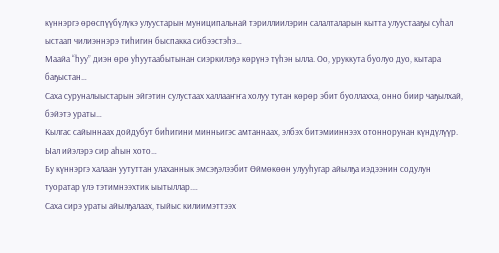күннэргэ өрөспүүбүлүкэ улуустарын муниципальнай тэриллиилэрин салалталарын кытта улуустааҕы суһал ыстаап чилиэннэрэ тиһигин быспакка сибээстэһэ…
Маайа “һуу” диэн өрө уһуутаабытынан сиэркилэҕэ көрүнэ түһэн ылла. Оо, уруккута буолуо дуо, кытара баҕыстан…
Саха суруналыыстарын эйгэтин сулустаах халлааҥҥа холуу тутан көрөр эбит буоллахха, онно биир чаҕылхай, бэйэтэ ураты…
Кылгас сайыннаах дойдубут биһигини минньигэс амтаннаах, элбэх битэмииннээх отоннорунан күндүлүүр. Ыал ийэлэрэ сир аһын хото…
Бу күннэргэ халаан уутуттан улаханнык эмсэҕэлээбит Өймөкөөн улууһугар айылҕа иэдээнин содулун туоратар үлэ тэтимнээхтик ыытыллар.…
Саха сирэ ураты айылҕалаах, тыйыс килиимэттээх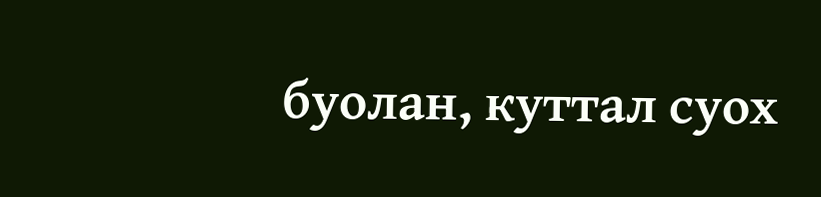буолан, куттал суох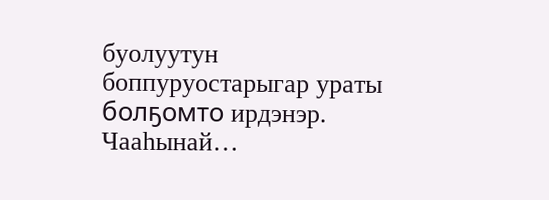буолуутун боппуруостарыгар ураты болҕомто ирдэнэр. Чааһынай…